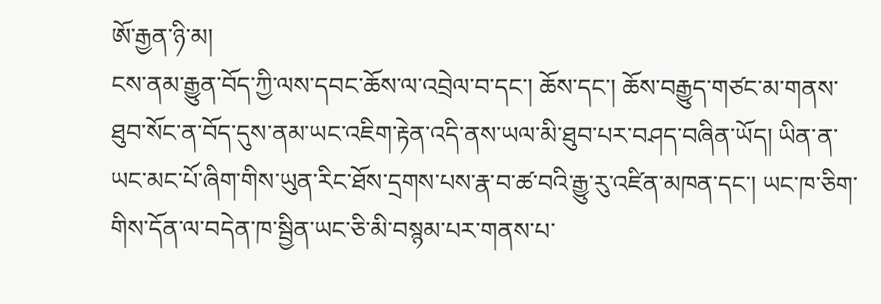ཨོ་རྒྱན་ཉི་མ།
ངས་ནམ་རྒྱུན་བོད་ཀྱི་ལས་དབང་ཆོས་ལ་འབྲེལ་བ་དང་། ཆོས་དང་། ཆོས་བརྒྱུད་གཙང་མ་གནས་ཐུབ་སོང་ན་བོད་དུས་ནམ་ཡང་འཇིག་རྟེན་འདི་ནས་ཡལ་མི་ཐུབ་པར་བཤད་བཞིན་ཡོད། ཡིན་ན་ཡང་མང་པོ་ཞིག་གིས་ཡུན་རིང་ཐོས་དྲགས་པས་རྣ་བ་ཚ་བའི་རྒྱུ་རུ་འཛིན་མཁན་དང་། ཡང་ཁ་ཅིག་གིས་དོན་ལ་བདེན་ཁ་སྦྱིན་ཡང་ཅི་མི་བསྙམ་པར་གནས་པ་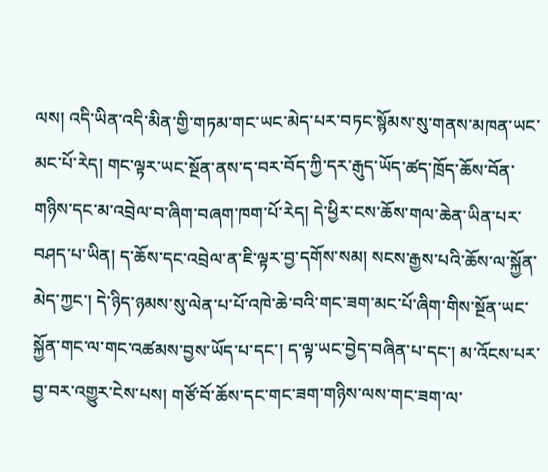ལས། འདི་ཡིན་འདི་མིན་གྱི་གཏམ་གང་ཡང་མེད་པར་བཏང་སྙོམས་སུ་གནས་མཁན་ཡང་མང་པོ་རེད། གང་ལྟར་ཡང་སྔོན་ནས་ད་བར་བོད་ཀྱི་དར་རྒུད་ཡོད་ཚད་ཁྲོད་ཆོས་བོན་གཉིས་དང་མ་འབྲེལ་བ་ཞིག་བཞག་ཁག་པོ་རེད། དེ་ཕྱིར་ངས་ཆོས་གལ་ཆེན་ཡིན་པར་བཤད་པ་ཡིན། ད་ཆོས་དང་འབྲེལ་ན་ཇི་ལྟར་བྱ་དགོས་སམ། སངས་རྒྱས་པའི་ཆོས་ལ་སྐྱོན་མེད་ཀྱང་། དེ་ཉིད་ཉམས་སུ་ལེན་པ་པོ་འཁེ་ཆེ་བའི་གང་ཟག་མང་པོ་ཞིག་གིས་སྔོན་ཡང་སྐྱོན་གང་ལ་གང་འཚམས་བྱས་ཡོད་པ་དང་། ད་ལྟ་ཡང་བྱེད་བཞིན་པ་དང་། མ་འོངས་པར་བྱ་བར་འགྱུར་ངེས་པས། གཙོ་བོ་ཆོས་དང་གང་ཟག་གཉིས་ལས་གང་ཟག་ལ་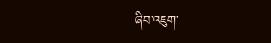ཞིབ་འཇུག་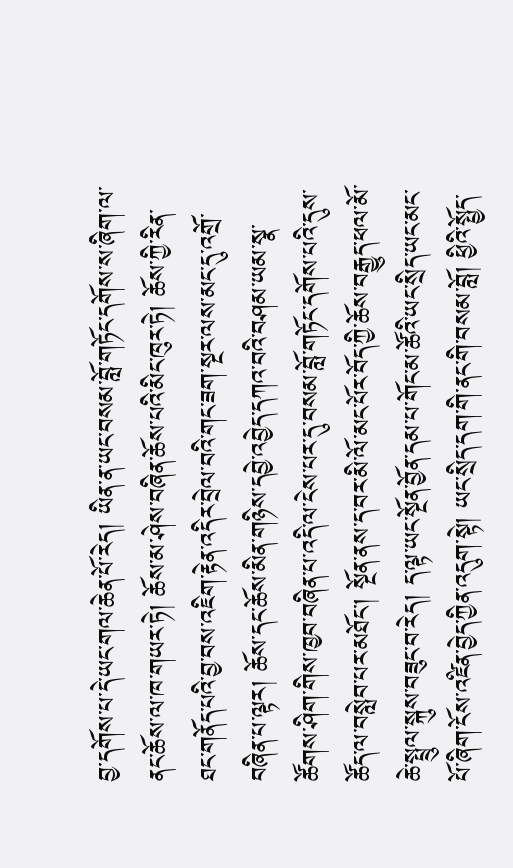བྱ་དགོས་པ་དེ་ཡང་གལ་ཆེན་པོ་རེད། ཡིན་ན་ཡང་བསམ་བློ་གཏོང་དགོས་ས་ཞིག་ལ་ནང་ཆོས་ལ་ཁ་གཡར་ཏེ། ཆོས་མ་ཤེས་བཞིན་ཆོས་པའི་མིང་ཁུར་ཏེ། ཆོས་ཀྱི་རིན་ཐང་གནོད་པའི་བྱ་བས་འཇིག་རྟེན་འདིར་བྲེལ་བའི་གང་ཟག་སྔར་ལས་མང་དུ་འགྲོ་བཞིན་པ་ལྟར། ཆོས་དང་ཆོས་མིན་གཉིས་དབྱེ་འབྱེད་དཀའ་བའི་བཤམ་ཡམ་སྣ་ཚོགས་ཤིག་གིས་ཁྱབ་བཞིན་པ་འདི་ལ་ངེས་པར་དུ་བསམ་བློ་གཏོང་དགོས་པའི་དུས་ཚོད་ལ་བསླེབ་པར་མཐོང་། སྔོན་ནས་ད་བར་མི་ལོ་མང་པོར་བོད་ཀྱི་ཆོས་བརྒྱུད་ཕལ་མོ་ཆེ་སྤྲུལ་སྐུས་བཟུང་བ་རེད། ད་ལྟ་ཡང་སྔོན་བྱོན་དམ་པ་གོང་མ་ཚོའི་ཡང་སྲིད་ཡང་མང་པོ་ཞིག་ངོས་འཛིན་བྱེད་ཀྱིན་འདུག་སྟེ། ཡང་སྲིད་དག་གི་ནང་གི་བསམ་བློ། ཕྱིའི་སྤྱོད་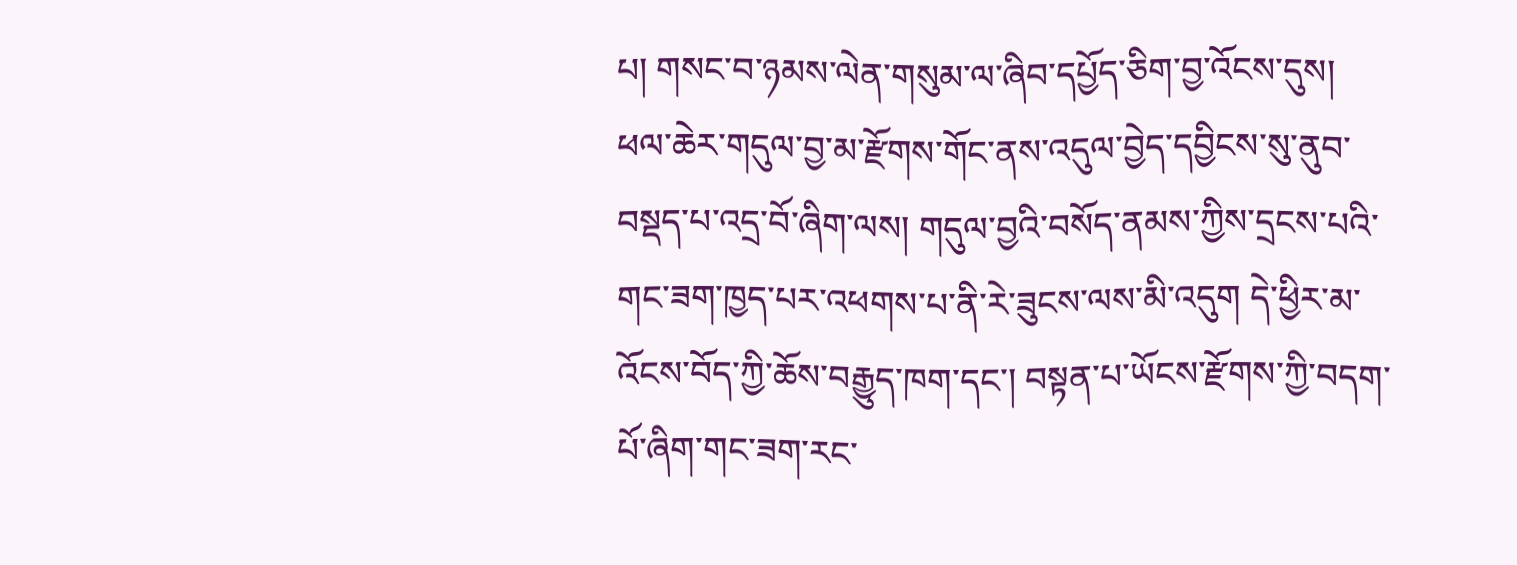པ། གསང་བ་ཉམས་ལེན་གསུམ་ལ་ཞིབ་དཔྱོད་ཅིག་བྱ་འོངས་དུས། ཕལ་ཆེར་གདུལ་བྱ་མ་རྫོགས་གོང་ནས་འདུལ་བྱེད་དབྱིངས་སུ་ནུབ་བསྡད་པ་འདྲ་བོ་ཞིག་ལས། གདུལ་བྱའི་བསོད་ནམས་ཀྱིས་དྲངས་པའི་གང་ཟག་ཁྱད་པར་འཕགས་པ་ནི་རེ་ཟུངས་ལས་མི་འདུག དེ་ཕྱིར་མ་འོངས་བོད་ཀྱི་ཆོས་བརྒྱུད་ཁག་དང་། བསྟན་པ་ཡོངས་རྫོགས་ཀྱི་བདག་པོ་ཞིག་གང་ཟག་རང་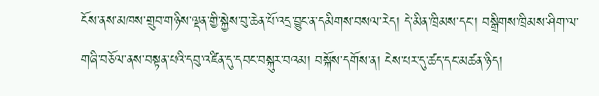ངོས་ནས་མཁས་གྲུབ་གཉིས་ལྡན་གྱི་སྐྱེས་བུ་ཆེན་པོ་འདྲ་བྱུང་ན་དམིགས་བསལ་རེད། དེ་མིན་ཁྲིམས་དང་། བསྒྲིགས་ཁྲིམས་ཤིག་ལ་གཞི་བཅོལ་ནས་བསྟན་པའི་དབུ་འཛིན་དུ་དབང་བསྐུར་བའམ། བསྐོས་དགོས་ན། ངེས་པར་དུ་ཚད་དང་མཚན་ཉིད།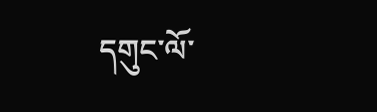དགུང་ལོ་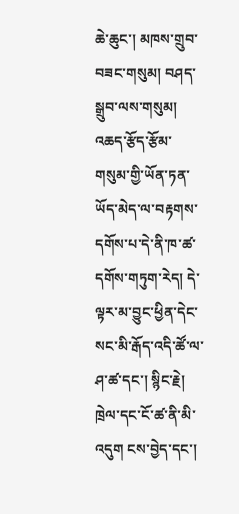ཆེ་ཆུང་། མཁས་གྲུབ་བཟང་གསུམ། བཤད་སྒྲུབ་ལས་གསུམ། འཆད་རྩོད་རྩོམ་གསུམ་གྱི་ཡོན་ཏན་ཡོད་མེད་ལ་བརྟགས་དགོས་པ་དེ་ནི་ཁ་ཚ་དགོས་གཏུག་རེད། དེ་ལྟར་མ་བྱུང་ཕྱིན་དེང་སང་མི་རྒོད་འདི་ཚོ་ལ་ཤ་ཚ་དང་། སྙིང་རྗེ། ཁྲེལ་དང་ངོ་ཚ་ནི་མི་འདུག ངས་བྱེད་དང་།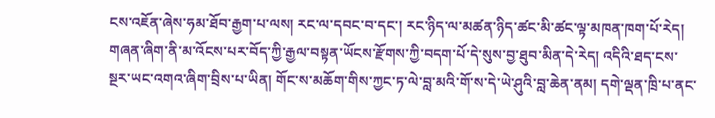ངས་འཇོན་ཞེས་ཧམ་ཐོབ་རྒྱག་པ་ལས། རང་ལ་དབང་བ་དང་། རང་ཉིད་ལ་མཚན་ཉིད་ཚང་མི་ཚང་ལྟ་མཁན་ཁག་པོ་རེད།
གཞན་ཞིག་ནི་མ་འོངས་པར་བོད་ཀྱི་རྒྱལ་བསྟན་ཡོངས་རྫོགས་ཀྱི་བདག་པོ་དེ་སུས་བྱ་ཐུབ་མིན་དེ་རེད། འདིའི་ཐད་ངས་སྔར་ཡང་འགའ་ཞིག་བྲིས་པ་ཡིན། གོང་ས་མཆོག་གིས་ཀྱང་ཏ་ལེ་བླ་མའི་གོ་ས་དེ་ཡེ་ཤུའི་བླ་ཆེན་ནམ། དགེ་ལྡན་ཁྲི་པ་ནང་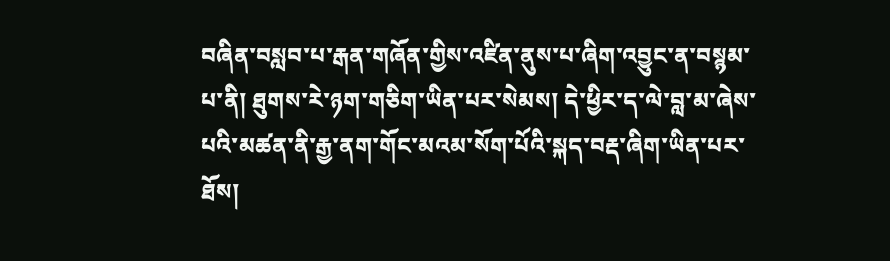བཞིན་བསླབ་པ་རྒན་གཞོན་གྱིས་འཛིན་ནུས་པ་ཞིག་འབྱུང་ན་བསྙམ་པ་ནི། ཐུགས་རེ་ཉག་གཅིག་ཡིན་པར་སེམས། དེ་ཕྱིར་ད་ལེ་བླ་མ་ཞེས་པའི་མཚན་ནི་རྒྱ་ནག་གོང་མའམ་སོག་པོའི་སྐད་བརྡ་ཞིག་ཡིན་པར་ཐོས།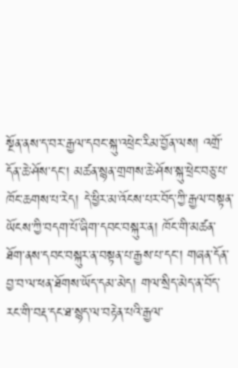སྔོན་ནས་ད་བར་རྒྱལ་དབང་སྐུ་འཕྲེང་རིམ་བྱོན་ལས། འགྲོ་དོན་ཆེ་ཤོས་དང་། མཚན་སྙན་གྲགས་ཆེ་ཤོས་སྐུ་ཕྲེང་བཅུ་པ་ཁོང་ཆགས་པ་རེད། དེ་ཕྱིར་མ་འོངས་པར་བོད་ཀྱི་རྒྱལ་བསྟན་ཡོངས་ཀྱི་བདག་པོ་ཞིག་དབང་བསྐུར་ན། ཁོང་གི་མཚན་ཐོག་ནས་དབང་བསྐུར་ན་བསྟན་པ་རྒྱས་པ་དང་། གཞན་དོན་བྱ་བ་ལ་ཕན་ཐོགས་ཡོད་དམ་མེད། གལ་སྲིད་མེད་ན་བོད་རང་གི་བརྡ་དང་ཐ་སྙད་ལ་བརྟེན་པའི་རྒྱལ་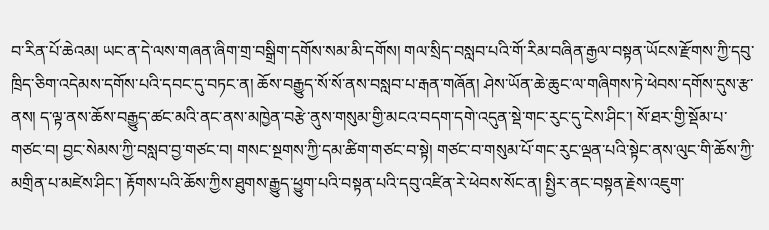བ་རིན་པོ་ཆེའམ། ཡང་ན་དེ་ལས་གཞན་ཞིག་གྲ་བསྒྲིག་དགོས་སམ་མི་དགོས། གལ་སྲིད་བསླབ་པའི་གོ་རིམ་བཞིན་རྒྱལ་བསྟན་ཡོངས་རྫོགས་ཀྱི་དབུ་ཁྲིད་ཅིག་འདེམས་དགོས་པའི་དབང་དུ་བཏང་ན། ཆོས་བརྒྱུད་སོ་སོ་ནས་བསླབ་པ་རྒན་གཞོན། ཤེས་ཡོན་ཆེ་ཆུང་ལ་གཞིགས་ཏེ་ཕེབས་དགོས་དུས་རྩ་ནས། ད་ལྟ་ནས་ཆོས་བརྒྱུད་ཚང་མའི་ནང་ནས་མཁྱེན་བརྩེ་ནུས་གསུམ་གྱི་མངའ་བདག་དགེ་འདུན་སྡེ་གང་རུང་དུ་ངེས་ཤིང་། སོ་ཐར་གྱི་སྡོམ་པ་གཙང་བ། བྱང་སེམས་ཀྱི་བསླབ་བྱ་གཙང་བ། གསང་སྔགས་ཀྱི་དམ་ཚིག་གཙང་བ་སྟེ། གཙང་བ་གསུམ་པོ་གང་རུང་ལྡན་པའི་སྟེང་ནས་ལུང་གི་ཆོས་ཀྱི་མགྲིན་པ་མཛེས་ཤིང་། རྟོགས་པའི་ཆོས་ཀྱིས་ཐུགས་རྒྱུད་ཕྱུག་པའི་བསྟན་པའི་དབུ་འཛིན་རེ་ཕེབས་སོང་ན། སྤྱིར་ནང་བསྟན་རྗེས་འཇུག་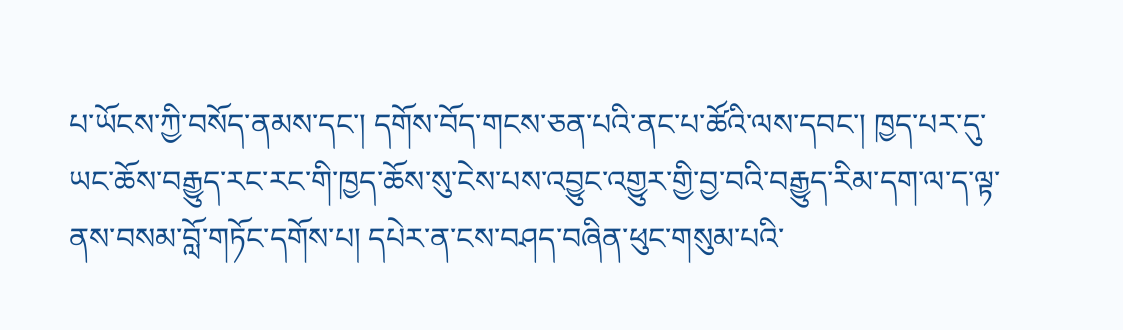པ་ཡོངས་ཀྱི་བསོད་ནམས་དང་། དགོས་བོད་གངས་ཅན་པའི་ནང་པ་ཚོའི་ལས་དབང་། ཁྱད་པར་དུ་ཡང་ཆོས་བརྒྱུད་རང་རང་གི་ཁྱད་ཆོས་སུ་ངེས་པས་འབྱུང་འགྱུར་གྱི་བྱ་བའི་བརྒྱུད་རིམ་དག་ལ་ད་ལྟ་ནས་བསམ་བློ་གཏོང་དགོས་པ། དཔེར་ན་ངས་བཤད་བཞིན་ཕུང་གསུམ་པའི་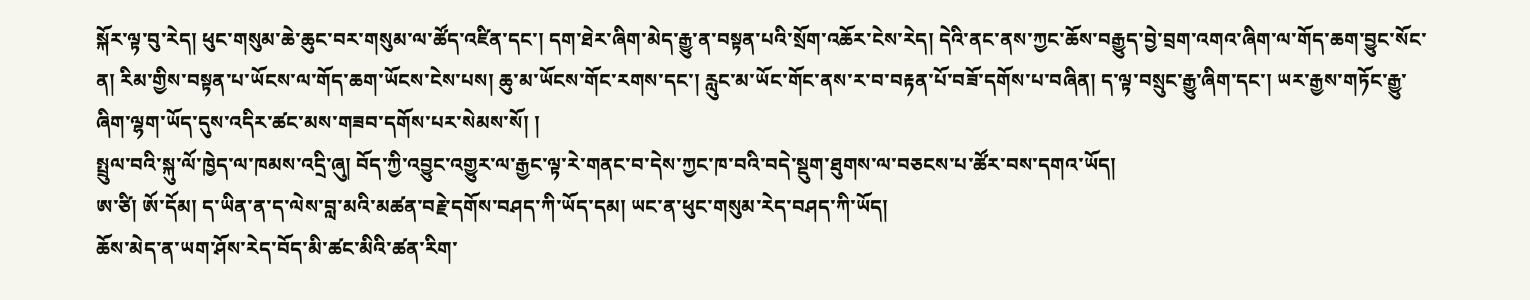སྐོར་ལྟ་བུ་རེད། ཕུང་གསུམ་ཆེ་ཆུང་བར་གསུམ་ལ་ཚོད་འཛིན་དང་། དག་ཐེར་ཞིག་མེད་རྒྱུ་ན་བསྟན་པའི་སྲོག་འཆོར་ངེས་རེད། དེའི་ནང་ནས་ཀྱང་ཆོས་བརྒྱུད་བྱེ་བྲག་འགའ་ཞིག་ལ་གོད་ཆག་བྱུང་སོང་ན། རིམ་གྱིས་བསྟན་པ་ཡོངས་ལ་གོད་ཆག་ཡོངས་ངེས་པས། ཆུ་མ་ཡོངས་གོང་རགས་དང་། རླུང་མ་ཡོང་གོང་ནས་ར་བ་བརྟན་པོ་བཟོ་དགོས་པ་བཞིན། ད་ལྟ་བསྲུང་རྒྱུ་ཞིག་དང་། ཡར་རྒྱས་གཏོང་རྒྱུ་ཞིག་ལྷག་ཡོད་དུས་འདིར་ཚང་མས་གཟབ་དགོས་པར་སེམས་སོ། །
སྤྲུལ་བའི་སྐུ་ལོ་ཁྱེད་ལ་ཁམས་འདྲི་ཞུ། བོད་ཀྱི་འབྱུང་འགྱུར་ལ་རྒྱང་ལྟ་རེ་གནང་བ་དེས་ཀྱང་ཁ་བའི་བདེ་སྡུག་ཐུགས་ལ་བཅངས་པ་ཚོར་བས་དགའ་ཡོད།
ཨ་ཙི། ཨོ་དོམ། ད་ཡིན་ན་ད་ལེས་བླ་མའི་མཚན་བརྗེ་དགོས་བཤད་ཀི་ཡོད་དམ། ཡང་ན་ཕུང་གསུམ་རེད་བཤད་ཀི་ཡོད།
ཆོས་མེད་ན་ཡག་ཤོས་རེད་བོད་མི་ཚང་མིའི་ཚན་རིག་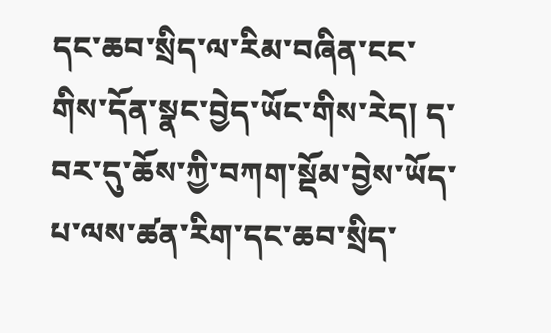དང་ཆབ་སྲིད་ལ་རིམ་བཞིན་ངང་གིས་དོན་སྣང་བྱེད་ཡོང་གིས་རེད། ད་བར་དུ་ཆོས་ཀྱི་བཀག་སྡོམ་བྱེས་ཡོད་པ་ལས་ཚན་རིག་དང་ཆབ་སྲིད་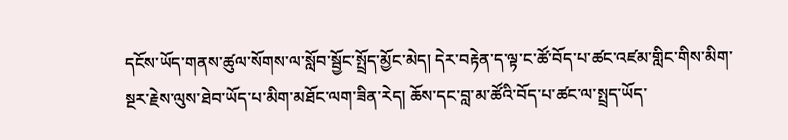དངོས་ཡོད་གནས་ཚུལ་སོགས་ལ་སློབ་སྦྱོང་སྤྲོད་མྱོང་མེད། དེར་བརྟེན་ད་ལྟ་ང་ཚོ་བོད་པ་ཚང་འཛམ་གླིང་གིས་མིག་སྔར་རྗེས་ལུས་ཐེབ་ཡོད་པ་མིག་མཐོང་ལག་ཟིན་རེད། ཆོས་དང་བླ་མ་ཚོའི་བོད་པ་ཚང་ལ་སྤྲད་ཡོད་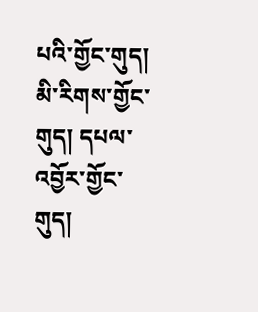པའི་གྱོང་གུད། མི་རིགས་གྱོང་གུད། དཔལ་འབྱོར་གྱོང་གུད།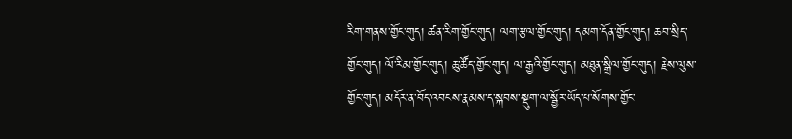རིག་གནས་གྱོང་གུད། ཚན་རིག་གྱོང་གུད། ལག་རྩལ་གྱོང་གུད། དམག་དོན་གྱོང་གུད། ཆབ་སྲིད་གྱོང་གུད། ལོ་རིམ་གྱོང་གུད། ཆུ་ཚོད་གྱོང་གུད། ལ་རྒྱའི་གྱོང་གུད། མཐུན་སྒྲིལ་གྱོང་གུད། རྗེས་ལུས་གྱོང་གུད། མདོར་ན་བོད་འབངས་རྣམས་ད་སྐབས་སྡུག་ལ་སྦྱོར་ཡོད་པ་སོགས་གྱོང་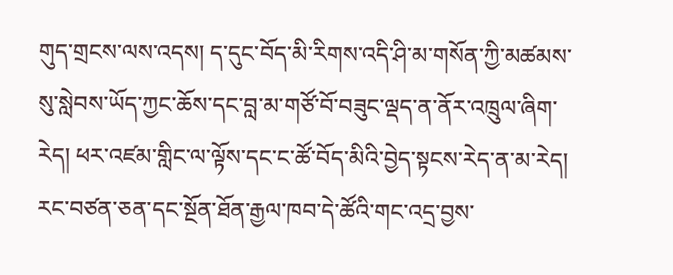གུད་གྲངས་ལས་འདས། ད་དུང་བོད་མི་རིགས་འདི་ཤི་མ་གསོན་ཀྱི་མཚམས་སུ་སླེབས་ཡོད་ཀྱང་ཆོས་དང་བླ་མ་གཙོ་བོ་བཟུང་ལྡད་ན་ནོར་འཁྲུལ་ཞིག་རེད། ཕར་འཛམ་གླིང་ལ་ལྟོས་དང་ང་ཚོ་བོད་མིའི་བྱེད་སྟངས་རེད་ན་མ་རེད། རང་བཙན་ཅན་དང་སྔོན་ཐོན་རྒྱལ་ཁབ་དེ་ཚོའི་གང་འདྲ་བྱས་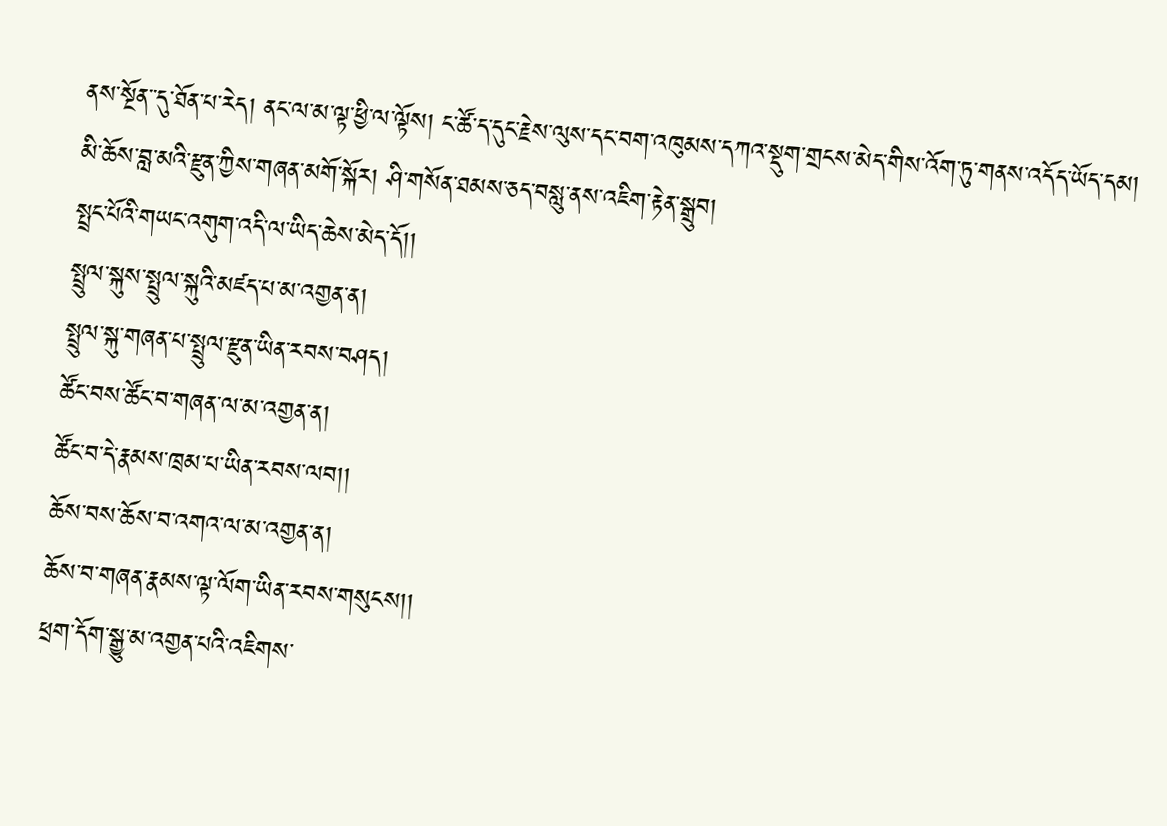ནས་སྔོན་་དུ་ཐོན་པ་རེད། ནང་ལ་མ་ལྟ་ཕྱི་ལ་ལྟོས། ང་ཚོ་ད་དུང་རྗེས་ལུས་དང་བག་འཁུམས་དཀའ་སྡུག་གྲངས་མེད་གིས་འོག་ཏུ་གནས་འདོད་ཡོད་དམ། མི་ཆོས་བླ་མའི་རྫུན་ཀྱིས་གཞན་མགོ་སྐོར། ཤི་གསོན་ཐམས་ཅད་བསླུ་ནས་འཇིག་རྟེན་སྒྲུབ།
སྤྲང་པོའི་གཡང་འགུག་འདི་ལ་ཡིད་ཆེས་མེད་དོ།།
སྤྲུལ་སྐུས་སྤྲུལ་སྐུའི་མཛད་པ་མ་འགྱན་ན།
སྤྲུལ་སྐུ་གཞན་པ་སྤྲུལ་རྫུན་ཡིན་རབས་བཤད།
ཚོང་བས་ཚོང་བ་གཞན་ལ་མ་འགྱན་ན།
ཚོང་བ་དེ་རྣམས་ཁྲམ་པ་ཡིན་རབས་ལབ།།
ཆོས་བས་ཆོས་བ་འགའ་ལ་མ་འགྱན་ན།
ཆོས་བ་གཞན་རྣམས་ལྟ་ལོག་ཡིན་རབས་གསུངས།།
ཕྲག་དོག་སྒྱུ་མ་འགྱན་པའི་འཇིགས་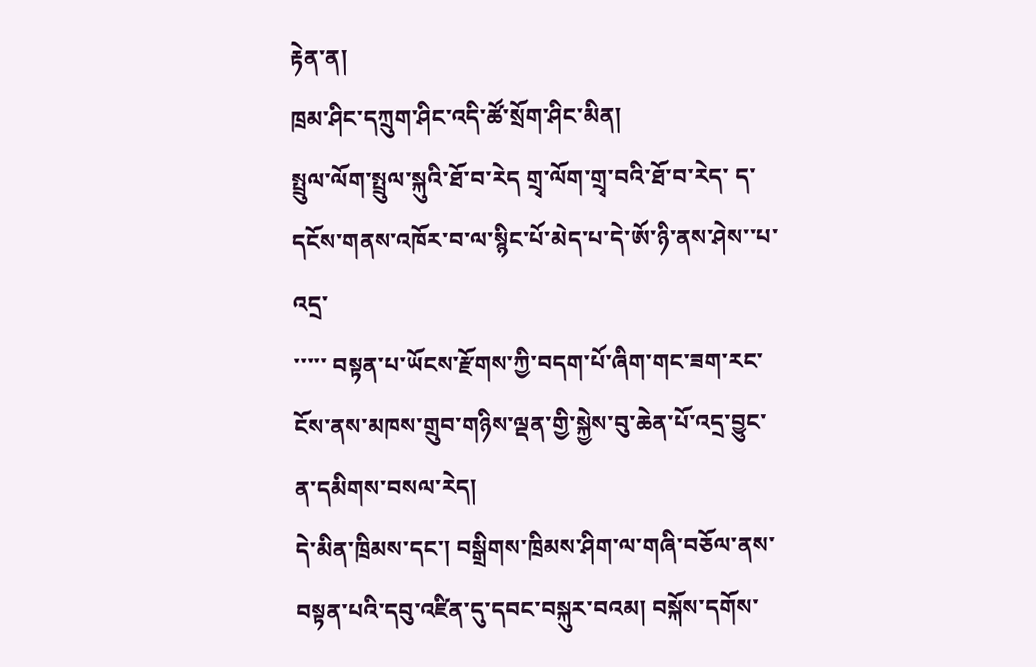རྟེན་ན།
ཁྲམ་ཤིང་དཀྲུག་ཤིང་འདི་ཚོ་སྲོག་ཤིང་མིན།
སྤྲུལ་ལོག་སྤྲུལ་སྐུའི་ཐོ་བ་རེད གྲྭ་ལོག་གྲྭ་བའི་ཐོ་བ་རེད་ ད་དངོས་གནས་འཁོར་བ་ལ་སྙིང་པོ་མེད་པ་དེ་ཨོ་ཉི་ནས་ཤེས་་པ་འདྲ་
་་་་་ བསྟན་པ་ཡོངས་རྫོགས་ཀྱི་བདག་པོ་ཞིག་གང་ཟག་རང་ངོས་ནས་མཁས་གྲུབ་གཉིས་ལྡན་གྱི་སྐྱེས་བུ་ཆེན་པོ་འདྲ་བྱུང་ན་དམིགས་བསལ་རེད།
དེ་མིན་ཁྲིམས་དང་། བསྒྲིགས་ཁྲིམས་ཤིག་ལ་གཞི་བཅོལ་ནས་བསྟན་པའི་དབུ་འཛིན་དུ་དབང་བསྐུར་བའམ། བསྐོས་དགོས་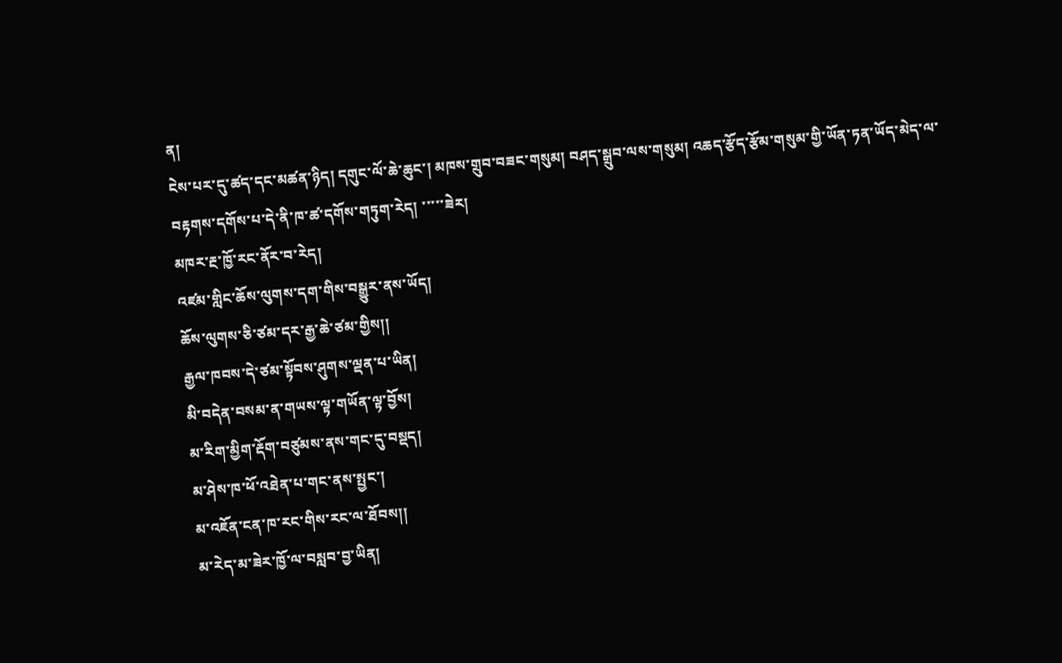ན།
ངེས་པར་དུ་ཚད་དང་མཚན་ཉིད། དགུང་ལོ་ཆེ་ཆུང་། མཁས་གྲུབ་བཟང་གསུམ། བཤད་སྒྲུབ་ལས་གསུམ། འཆད་རྩོད་རྩོམ་གསུམ་གྱི་ཡོན་ཏན་ཡོད་མེད་ལ་བརྟགས་དགོས་པ་དེ་ནི་ཁ་ཚ་དགོས་གཏུག་རེད། ་་་་་ཟེར།
མཁར་རྔ་ཁྱོ་རང་ནོར་བ་རེད།
འཛམ་གླིང་ཆོས་ལུགས་དག་གིས་བསྒྱུར་ནས་ཡོད།
ཆོས་ལུགས་ཅི་ཙམ་དར་རྒྱ་ཆེ་ཙམ་གྱིས།།
རྒྱལ་ཁབས་དེ་ཙམ་སྟོབས་ཤུགས་ལྡན་པ་ཡིན།
མི་བདེན་བསམ་ན་གཡས་ལྟ་གཡོན་ལྟ་བྱོས།
མ་རིག་མྱིག་རྡོག་བཙུམས་ནས་གང་དུ་བསྡད།
མ་ཤེས་ཁ་ཕོ་འཐེན་པ་གང་ནས་སྤྱང་།
མ་འཇོན་ངན་ཁ་རང་གིས་རང་ལ་ཐོབས།།
མ་རེད་མ་ཟེར་ཁྱོ་ལ་བསླབ་བྱ་ཡིན།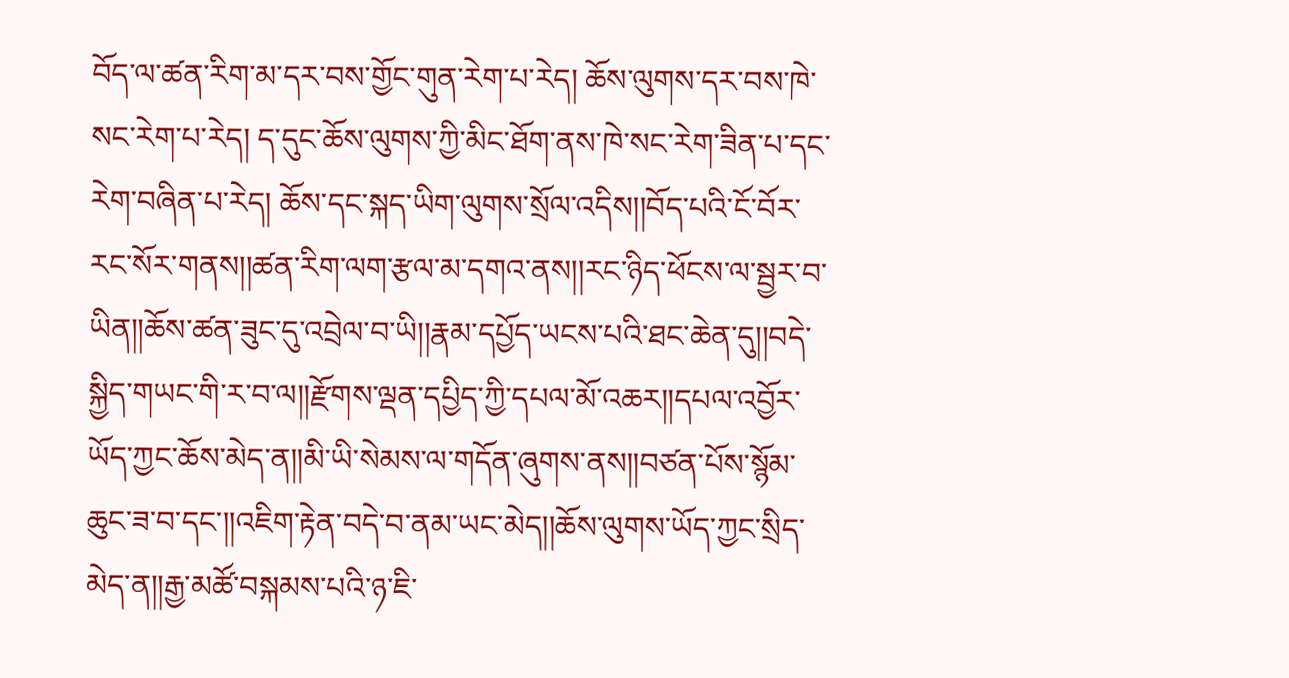བོད་ལ་ཚན་རིག་མ་དར་བས་གྱོང་གུན་རེག་པ་རེད། ཆོས་ལུགས་དར་བས་ཁེ་སང་རེག་པ་རེད། ད་དུང་ཆོས་ལུགས་ཀྱི་མིང་ཐོག་ནས་ཁེ་སང་རེག་ཟིན་པ་དང་རེག་བཞིན་པ་རེད། ཆོས་དང་སྐད་ཡིག་ལུགས་སྲོལ་འདིས།།བོད་པའི་ངོ་བོར་རང་སོར་གནས།།ཚན་རིག་ལག་རྩལ་མ་དགའ་ནས།།རང་ཉིད་ཕོངས་ལ་སྦྱར་བ་ཡིན།།ཆོས་ཚན་ཟུང་དུ་འབྲེལ་བ་ཡི།།རྣམ་དཔྱོད་ཡངས་པའི་ཐང་ཆེན་དུ།།བདེ་སྐྱིད་གཡང་གི་ར་བ་ལ།།རྫོགས་ལྡན་དཔྱིད་ཀྱི་དཔལ་མོ་འཆར།།དཔལ་འབྱོར་ཡོད་ཀྱང་ཆོས་མེད་ན།།མི་ཡི་སེམས་ལ་གདོན་ཞུགས་ནས།།བཙན་པོས་སྙོམ་ཆུང་ཟ་བ་དང་།།འཇིག་རྟེན་བདེ་བ་ནམ་ཡང་མེད།།ཆོས་ལུགས་ཡོད་ཀྱང་སྲིད་མེད་ན།།རྒྱ་མཚོ་བསྐམས་པའི་ཉ་ཇི་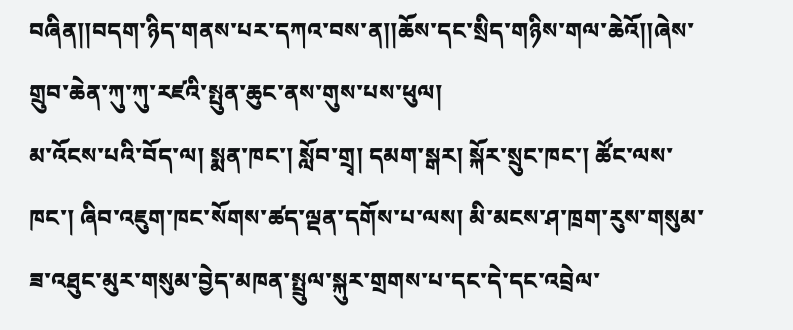བཞིན།།བདག་ཉིད་གནས་པར་དཀའ་བས་ན།།ཆོས་དང་སྲིད་གཉིས་གལ་ཆེའོ།།ཞེས་གྲུབ་ཆེན་ཀུ་ཀུ་རཛའི་སྤུན་ཆུང་ནས་གུས་པས་ཕུལ།
མ་འོངས་པའི་བོད་ལ། སྨན་ཁང་། སློབ་གྲྭ། དམག་སྒར། སྐོར་སྲུང་ཁང་། ཚོང་ལས་ཁང་། ཞིབ་འཇུག་ཁང་སོགས་ཚད་ལྡན་དགོས་པ་ལས། མི་མངས་ཤ་ཁྲག་རུས་གསུམ་ཟ་འཐུང་མུར་གསུམ་བྱེད་མཁན་སྤྲུལ་སྐུར་གྲགས་པ་དང་དེ་དང་འབྲེལ་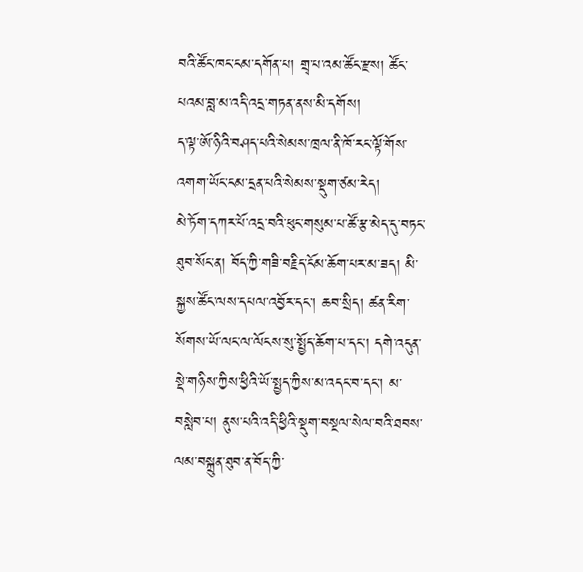བའི་ཚོང་ཁང་ངམ་དགོན་པ། གྲྭ་པ་འམ་ཚོང་རྫས། ཚོང་པའམ་བླ་མ་འདི་འདྲ་གཏན་ནས་མི་དགོས།
ད་ལྟ་ཨོ་ཉིའི་བཤད་པའི་སེམས་ཁྲལ་ནི་ཁོ་རང་ལྟོ་གོས་འགག་ཡོང་ངམ་དྲན་པའི་སེམས་སྡུག་ཙམ་རེད།
མེ་ཏོག་དཀར་པོ་འདྲ་བའི་ཕུང་གསུམ་པ་ཚོ་རྩ་མེད་དུ་བཏང་ཐུབ་སོང་ན། བོད་ཀྱི་གཟི་བརྗིད་ངོམ་ཆོག་པར་མ་ཟད། མི་སྐྱས་ཚོང་ལས་དཔལ་འབྱོར་དང་། ཆབ་སྲིད། ཚན་རིག་སོགས་ཡོ་ལང་ལ་ལོངས་སུ་སྤྱོད་ཆོག་པ་དང་། དགེ་འདུན་སྡེ་གཉིས་ཀྱིས་ཕྱིའི་ཡོ་སྤྱད་ཀྱིས་མ་འདང་བ་དང་། མ་བསླེབ་པ། ནུས་པའི་འདི་ཕྱིའི་སྡུག་བསྔལ་སེལ་བའི་ཐབས་ལམ་བསྐྲུན་ཐུབ་ན་བོད་ཀྱི་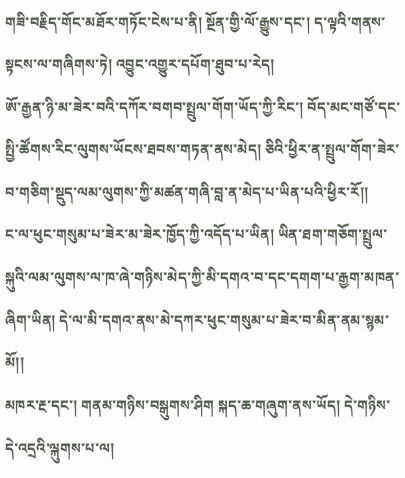གཟི་བརྗིད་གོང་མཐོར་གཏོང་ངེས་པ་ནི། སྔོན་གྱི་ལོ་རྒྱུས་དང་། ད་ལྟའི་གནས་སྟངས་ལ་གཞིགས་ཏེ། འབྱུང་འགྱུར་དཔོག་ཐུབ་པ་རེད།
ཨོ་རྒྱན་ཉི་མ་ཟེར་བའི་དཀོར་བགབ་སྤྲུལ་གོག་ཡོད་ཀྱི་རིང་། བོད་མང་གཙོ་དང་སྤྱི་ཚོགས་རིང་ལུགས་ཡོངས་ཐབས་གཏན་ནས་མེད། ཅིའི་ཕྱིར་ན་སྤྲུལ་གོག་ཟེར་བ་གཅིག་སྡུད་ལམ་ལུགས་ཀྱི་མཚན་གཞི་བླ་ན་མེད་པ་ཡིན་པའི་ཕྱིར་རོ།།
ང་ལ་ཕུང་གསུམ་པ་ཟེར་མ་ཟེར་ཁྱོད་ཀྱི་འདོད་པ་ཡིན། ཡིན་ཐག་གཅོག་སྤྲུལ་སྐུའི་ལམ་ལུགས་ལ་ཁ་ཞེ་གཉིས་མེད་ཀྱི་མི་དགའ་བ་དང་དགག་པ་རྒྱག་མཁན་ཞིག་ཡིན། དེ་ལ་མི་དགའ་ནས་མེ་དཀར་ཕུང་གསུམ་པ་ཟེར་བ་མིན་ནམ་སྙམ་མོ།།
མཁར་རྔ་དང་། གནམ་གཉིས་བསྒུགས་ཤིག སྐད་ཆ་གཞུག་ནས་ཡོད། དེ་གཉིས་དེ་འདྲའི་ལྐུགས་པ་ལ།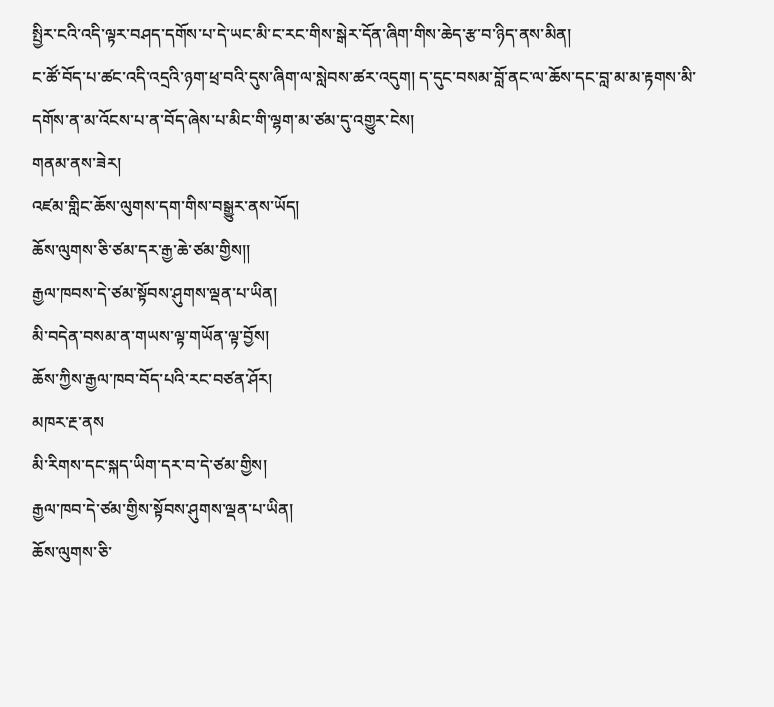སྤྱིར་ངའི་འདི་ལྟར་བཤད་དགོས་པ་དེ་ཡང་མི་ང་རང་གིས་སྒེར་དོན་ཞིག་གིས་ཆེད་རྩ་བ་ཉིད་ནས་མིན།
ང་ཚོ་བོད་པ་ཚང་འདི་འདྲའི་ཉག་ཕྲ་བའི་དུས་ཞིག་ལ་སླེབས་ཚར་འདུག། ད་དུང་བསམ་བློ་ནང་ལ་ཆོས་དང་བླ་མ་མ་རྟགས་མི་དགོས་ན་མ་འོངས་པ་ན་བོད་ཞེས་པ་མིང་གི་ལྷག་མ་ཙམ་དུ་འགྱུར་ངེས།
གནམ་ནས་ཟེར།
འཛམ་གླིང་ཆོས་ལུགས་དག་གིས་བསྒྱུར་ནས་ཡོད།
ཆོས་ལུགས་ཅི་ཙམ་དར་རྒྱ་ཆེ་ཙམ་གྱིས།།
རྒྱལ་ཁབས་དེ་ཙམ་སྟོབས་ཤུགས་ལྡན་པ་ཡིན།
མི་བདེན་བསམ་ན་གཡས་ལྟ་གཡོན་ལྟ་བྱོས།
ཆོས་ཀྱིས་རྒྱལ་ཁབ་བོད་པའི་རང་བཙན་ཤོར།
མཁར་རྔ་ནས
མི་རིགས་དང་སྐད་ཡིག་དར་བ་དེ་ཙམ་གྱིས།
རྒྱལ་ཁབ་དེ་ཙམ་གྱིས་སྟོབས་ཤུགས་ལྡན་པ་ཡིན།
ཆོས་ལུགས་ཅི་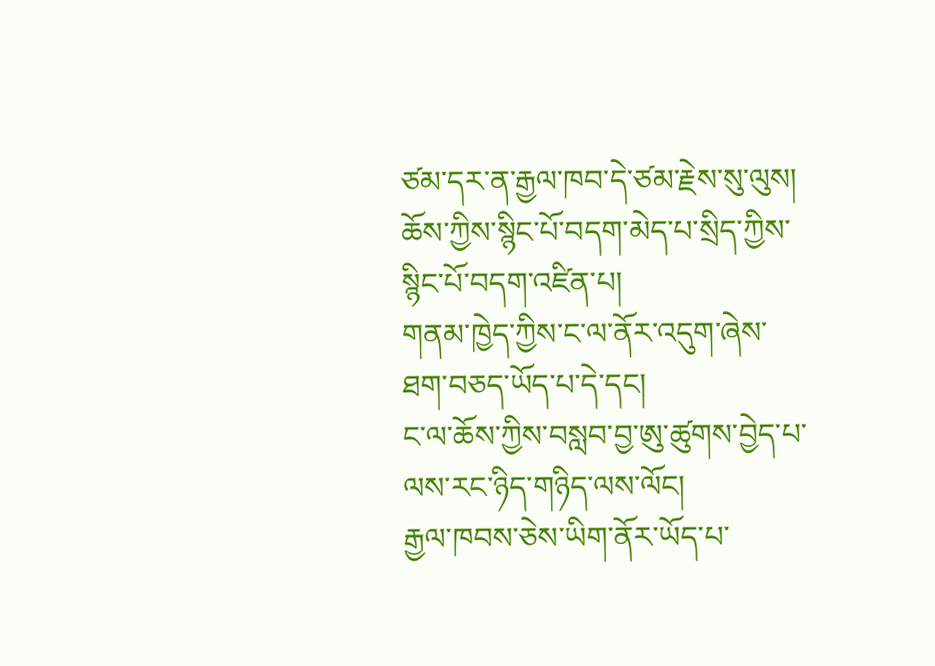ཙམ་དར་ན་རྒྱལ་ཁབ་དེ་ཙམ་རྗེས་སུ་ལུས།
ཆོས་ཀྱིས་སྙིང་པོ་བདག་མེད་པ་སྲིད་ཀྱིས་སྙིང་པོ་བདག་འཛིན་པ།
གནམ་ཁྱེད་ཀྱིས་ང་ལ་ནོར་འདུག་ཞེས་ཐག་བཅད་ཡོད་པ་དེ་དང།
ང་ལ་ཆོས་ཀྱིས་བསླབ་བྱ་ཨུ་ཚུགས་བྱེད་པ་ལས་རང་ཉིད་གཉིད་ལས་ལོང།
རྒྱལ་ཁབས་ཅེས་ཡིག་ནོར་ཡོད་པ་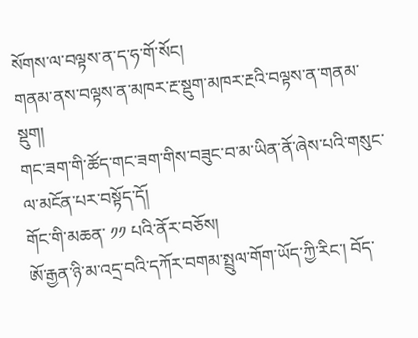སོགས་ལ་བལྟས་ན་ད་ཧ་གོ་སོང།
གནམ་ནས་བལྟས་ན་མཁར་རྔ་སྡུག་མཁར་རྔའི་བལྟས་ན་གནམ་སྡུག།
གང་ཟག་གི་ཚོད་གང་ཟག་གིས་བཟུང་བ་མ་ཡིན་ནོ་ཞེས་པའི་གསུང་ལ་མངོན་པར་བསྟོད་དོ།
གོང་གི་མཆན་ ༡༡ པའི་ནོར་བཅོས།
ཨོ་རྒྱན་ཉི་མ་འདྲ་བའི་དཀོར་བགམ་སྤྲུལ་གོག་ཡོད་ཀྱི་རིང་། བོད་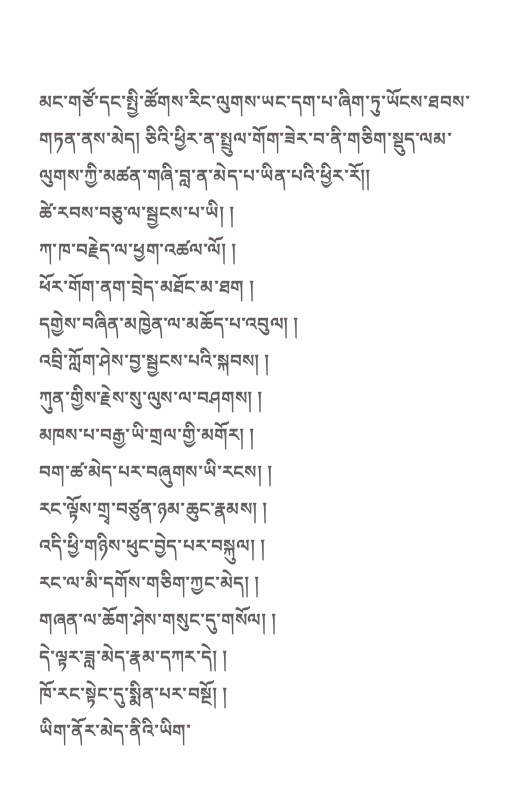མང་གཙོ་དང་སྤྱི་ཚོགས་རིང་ལུགས་ཡང་དག་པ་ཞིག་ཏུ་ཡོངས་ཐབས་གཏན་ནས་མེད། ཅིའི་ཕྱིར་ན་སྤྲུལ་གོག་ཟེར་བ་ནི་གཅིག་སྡུད་ལམ་ལུགས་ཀྱི་མཚན་གཞི་བླ་ན་མེད་པ་ཡིན་པའི་ཕྱིར་རོ།།
ཚེ་རབས་བཅུ་ལ་སྦྱངས་པ་ཡི། །
ཀ་ཁ་བརྗེད་ལ་ཕྱག་འཚལ་ལོ། །
ཕོར་གོག་ནག་བྲེད་མཐོང་མ་ཐག །
དགྱེས་བཞིན་མཁྱེན་ལ་མཆོད་པ་འབུལ། །
འབྲི་ཀློག་ཤེས་བྱ་སྦྱངས་པའི་སྐབས། །
ཀུན་གྱིས་རྗེས་སུ་ལུས་ལ་བཤགས། །
མཁས་པ་བརྒྱ་ཡི་གྲལ་གྱི་མགོར། །
བག་ཚ་མེད་པར་བཞུགས་ཡི་རངས། །
རང་ལྟོས་གྲྭ་བཙུན་ཉམ་ཆུང་རྣམས། །
འདི་ཕྱི་གཉིས་ཕུང་བྱེད་པར་བསྐུལ། །
རང་ལ་མི་དགོས་གཅིག་ཀྱང་མེད། །
གཞན་ལ་ཆོག་ཤེས་གསུང་དུ་གསོལ། །
དེ་ལྟར་ཟླ་མེད་རྣམ་དཀར་དེ། །
ཁོ་རང་སྟེང་དུ་སྨིན་པར་བསྔོ། །
ཡིག་ནོར་མེད་ནིའི་ཡིག་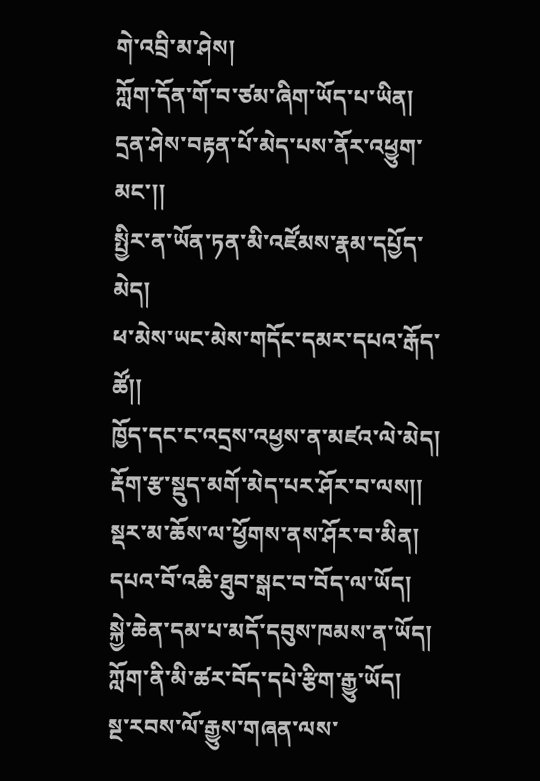གེ་འབྲི་མ་ཤེས།
ཀློག་དོན་གོ་བ་ཙམ་ཞིག་ཡོད་པ་ཡིན།
དྲན་ཤེས་བརྟན་པོ་མེད་པས་ནོར་འཕྱུག་མང་།།
སྤྱིར་ན་ཡོན་ཏན་མི་འཛོམས་རྣམ་དཔྱོད་མེད།
ཕ་མེས་ཡང་མེས་གདོང་དམར་དཔའ་རྒོད་ཚོ།།
ཁྱོད་དང་ང་འདྲས་འཕྱས་ན་མཛའ་ལེ་མེད།
རྡོག་རྩ་སྡུད་མགོ་མེད་པར་ཤོར་བ་ལས།།
སྡར་མ་ཆོས་ལ་ཕྱོགས་ནས་ཤོར་བ་མིན།
དཔའ་བོ་འཆི་ཐུབ་སྒང་བ་བོད་ལ་ཡོད།
སྐྱེ་ཆེན་དམ་པ་མདོ་དབུས་ཁམས་ན་ཡོད།
ཀློག་ནི་མི་ཚར་བོད་དཔེ་རྩིག་རྒྱུ་ཡོད།
སྔ་རབས་ལོ་རྒྱུས་གཞན་ལས་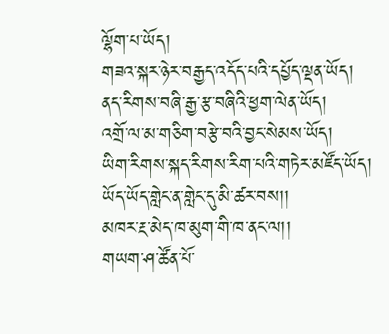ལྷོག་པ་ཡོད།
གཟའ་སྐར་ཉེར་བརྒྱད་འདོད་པའི་དཔྱོད་ལྡན་ཡོད།
ནད་རིགས་བཞི་རྒྱ་རྩ་བཞིའི་ཕྱག་ལེན་ཡོད།
འགྲོ་ལ་མ་གཅིག་བརྩེ་བའི་བྱང་སེམས་ཡོད།
ཡིག་རིགས་སྐད་རིགས་རིག་པའི་གཏེར་མཛོད་ཡོད།
ཡོད་ཡོད་གླེང་ན་གླེང་དུ་མི་ཚར་བས།།
མཁར་རྔ་མེད་ཁ་མུག་གི་ཁ་ནང་ལ།།
གཡག་ཤ་ཚོན་པོ་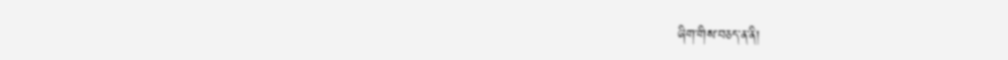ཞིག་གིས་བཅད་ན་ནི།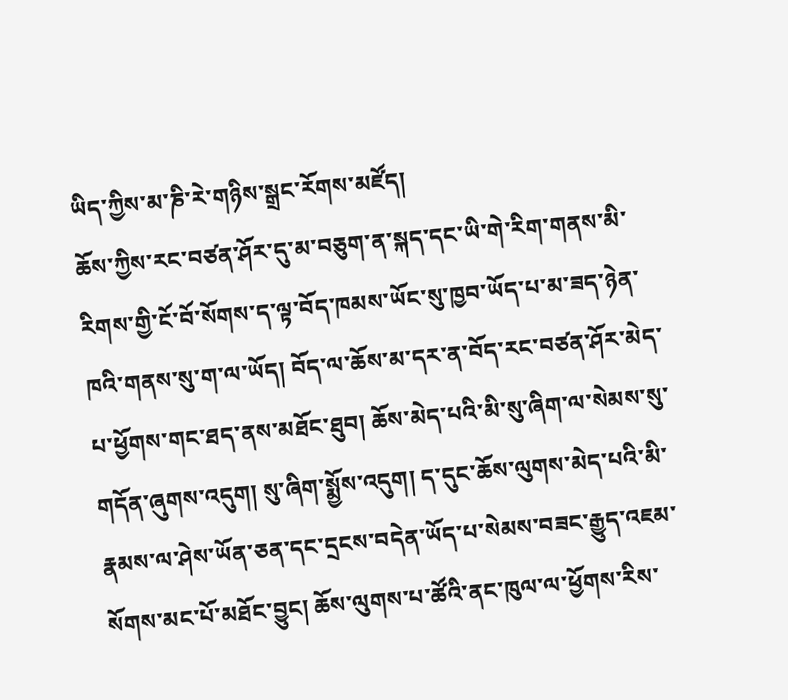ཡིད་ཀྱིས་མ་ཎི་རེ་གཉིས་སྒྲང་རོགས་མཛོད།
ཆོས་ཀྱིས་རང་བཙན་ཤོར་དུ་མ་བཅུག་ན་སྐད་དང་ཡི་གེ་རིག་གནས་མི་རིགས་གྱི་ངོ་བོ་སོགས་ད་ལྟ་བོད་ཁམས་ཡོང་སུ་ཁྱབ་ཡོད་པ་མ་ཟད་ཉེན་ཁའི་གནས་སུ་ག་ལ་ཡོད། བོད་ལ་ཆོས་མ་དར་ན་བོད་རང་བཙན་ཤོར་མེད་པ་ཕྱོགས་གང་ཐད་ནས་མཐོང་ཐུབ། ཆོས་མེད་པའི་མི་སུ་ཞིག་ལ་སེམས་སུ་གདོན་ཞུགས་འདུག། སུ་ཞིག་སྨྱོས་འདུག། ད་དུང་ཆོས་ལུགས་མེད་པའི་མི་རྣམས་ལ་ཤེས་ཡོན་ཅན་དང་དྲངས་བདེན་ཡོད་པ་སེམས་བཟང་རྒྱུད་འཇམ་སོགས་མང་པོ་མཐོང་བྱུང། ཆོས་ལུགས་པ་ཚོའི་ནང་ཁུལ་ལ་ཕྱོགས་རིས་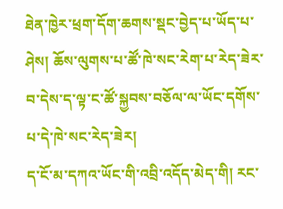ཐེན་ཁྱེར་ཕྲག་དོག་ཆགས་སྡང་བྱེད་པ་ཡོད་པ་ཤེས། ཆོས་ལུགས་པ་ཚོ་ཁེ་སང་རེག་པ་རེད་ཟེར་བ་དེས་ད་ལྟ་ང་ཚོ་སྐྱབས་བཅོལ་ལ་ཡོང་དགོས་པ་དེ་ཁེ་སང་རེད་ཟེར།
ད་ངོ་མ་དཀའ་ཡོང་གི་འབྲི་འདོད་མེད་གི། རང་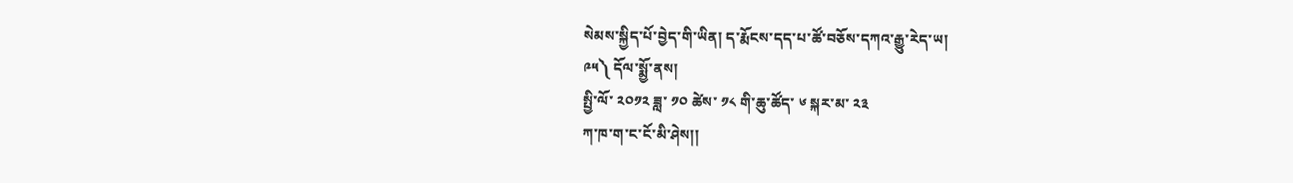སེམས་སྐྱིད་པོ་བྱེད་གི་ཡིན། ད་རྨོངས་དད་པ་ཚོ་བཅོས་དཀའ་རྒྱུ་རེད་ཡ།
༩༥༽ དོལ་སྨྱོ་ནས།
སྤྱི་ལོ་ ༢༠༡༢ ཟླ་ ༡༠ ཚེས་ ༡༨ གི་ཆུ་ཚོད་ ༦ སྐར་མ་ ༢༣
ཀ་ཁ་ག་ང་ངོ་མི་ཤེས།།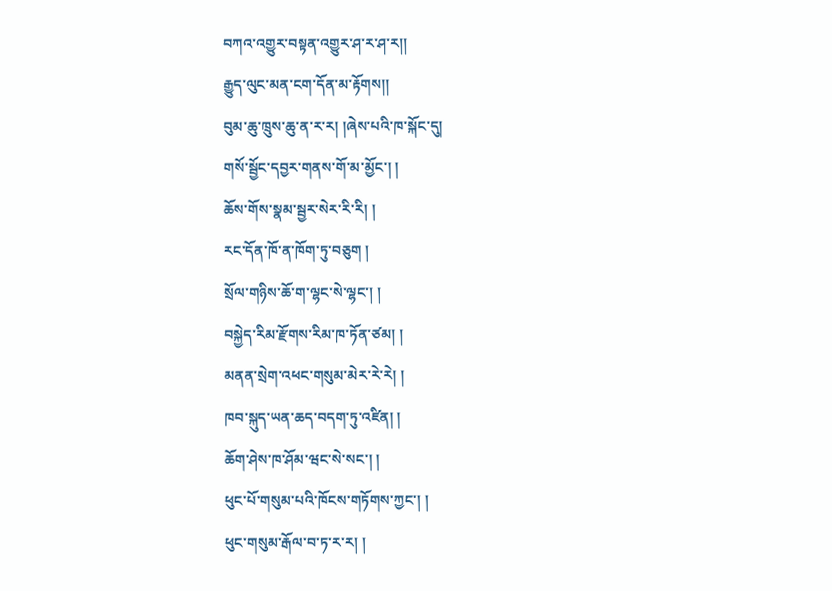བཀའ་འགྱུར་བསྟན་འགྱུར་ཤ་ར་ཤ་ར།།
རྒྱུད་ལུང་མན་ངག་དོན་མ་རྟོགས།།
བུམ་ཆུ་ཁྲུས་ཆུ་ན་ར་ར། །ཞེས་པའི་ཁ་སྐོང་དུ།
གསོ་སྦྱོང་དབྱར་གནས་གོ་མ་མྱོང་། །
ཆོས་གོས་སྣམ་སྦྱར་སེར་རི་རི། །
རང་དོན་ཁོ་ན་ཁོག་ཏུ་བཅུག །
སྲོལ་གཉིས་ཆོ་ག་ལྷང་སེ་ལྷང་། །
བསྐྱེད་རིམ་རྫོགས་རིམ་ཁ་ཏོན་ཙམ། །
མནན་སྲེག་འཕང་གསུམ་མེར་རེ་རེ། །
ཁབ་སྐུད་ཡན་ཆད་བདག་ཏུ་འཛིན། །
ཆོག་ཤེས་ཁ་ཤོམ་ཝང་སེ་སང་། །
ཕུང་པོ་གསུམ་པའི་ཁོངས་གཏོགས་ཀྱང་། །
ཕུང་གསུམ་རྒོལ་བ་ཏ་ར་ར། །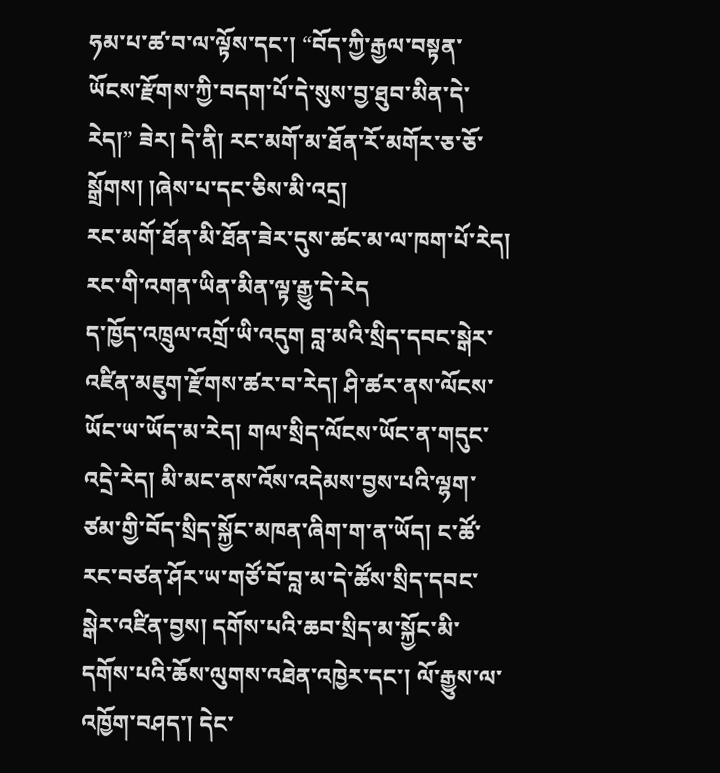ཧམ་པ་ཚ་བ་ལ་ལྟོས་དང་། “བོད་ཀྱི་རྒྱལ་བསྟན་ཡོངས་རྫོགས་ཀྱི་བདག་པོ་དེ་སུས་བྱ་ཐུབ་མིན་དེ་རེད།” ཟེར། དེ་ནི། རང་མགོ་མ་ཐོན་རོ་མགོར་ཅ་ཅོ་སྒྲོགས། །ཞེས་པ་དང་ཅིས་མི་འདྲ།
རང་མགོ་ཐོན་མི་ཐོན་ཟེར་དུས་ཚང་མ་ལ་ཁག་པོ་རེད། རང་གི་འགན་ཡིན་མིན་ལྟ་རྒྱུ་དེ་རེད
ད་ཁྱོད་འཁྲུལ་འགྲོ་ཡི་འདུག བླ་མའི་སྲིད་དབང་སྒེར་འཛིན་མཇུག་རྫོགས་ཚར་བ་རེད། ཤི་ཚར་ནས་ལོངས་ཡོང་ཡ་ཡོད་མ་རེད། གལ་སྲིད་ལོངས་ཡོང་ན་གདུང་འདྲེ་རེད། མི་མང་ནས་འོས་འདེམས་བྱས་པའི་ལྷག་ཙམ་གྱི་བོད་སྲིད་སྐྱོང་མཁན་ཞིག་ག་ན་ཡོད། ང་ཚོ་རང་བཙན་ཤོར་ཡ་གཙོ་བོ་བླ་མ་དེ་ཚོས་སྲིད་དབང་སྒེར་འཛིན་བྱས། དགོས་པའི་ཆབ་སྲིད་མ་སྐྱོང་མི་དགོས་པའི་ཆོས་ལུགས་འཐེན་འཁྱེར་དང་། ལོ་རྒྱུས་ལ་འཁྱོག་བཤད་། དེང་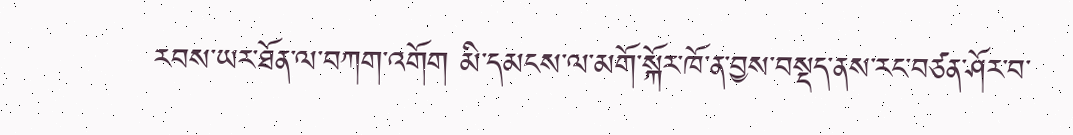རབས་ཡར་ཐོན་ལ་བཀག་འགོག མི་དམངས་ལ་མགོ་སྐོར་ཁོ་ན་བྱས་བསྡད་ནས་རང་བཙན་ཤོར་བ་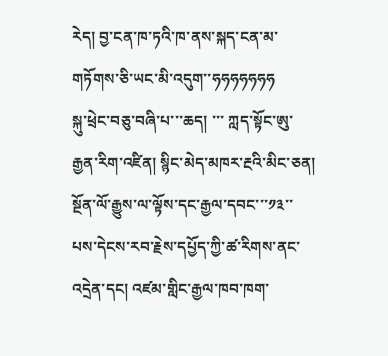རེད། བྱ་ངན་ཁ་ཏའི་ཁ་ནས་སྐད་ངན་མ་གཏོགས་ཅི་ཡང་མི་འདུག་་ཧཧཧཧཧཧཧ
སྐུ་ཕྲེང་བཅུ་བཞི་པ་་་ཆད། ་་་ ཀླད་སྟོང་ཨུ་རྒྱན་རིག་འཛིན། སྙིང་མེད་མཁར་རྔའི་མིང་ཅན།
སྔོན་ལོ་རྒྱུས་ལ་ལྟོས་དང་རྒྱལ་དབང་་་༡༣་་པས་དེངས་རབ་རྗེས་དཔྱོད་ཀྱི་ཚ་རིགས་ནང་འདྲེན་དང། འཛམ་གླིང་རྒྱལ་ཁབ་ཁག་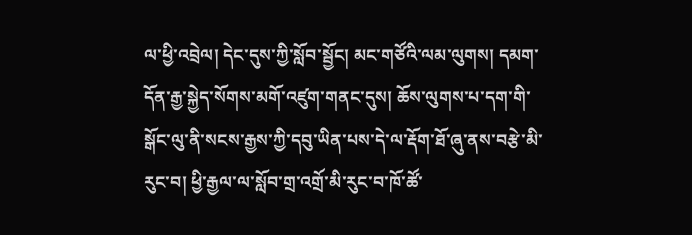ལ་ཕྱི་འབྲེལ། དེང་དུས་ཀྱི་སློབ་སྦྱོང། མང་གཙོའི་ལམ་ལུགས། དམག་དོན་རྒྱ་སྐྱེད་སོགས་མགོ་འཛུག་གནང་དུས། ཆོས་ལུགས་པ་དག་གི་སྒོང་ལུ་ནི་སངས་རྒྱས་ཀྱི་དབུ་ཡིན་པས་དེ་ལ་རྡོག་ཐོ་ཞུ་ནས་བརྩེ་མི་རུང་བ། ཕྱི་རྒྱལ་ལ་སློབ་གྲ་འགྲོ་མི་རུང་བ་ཁོ་ཚོ་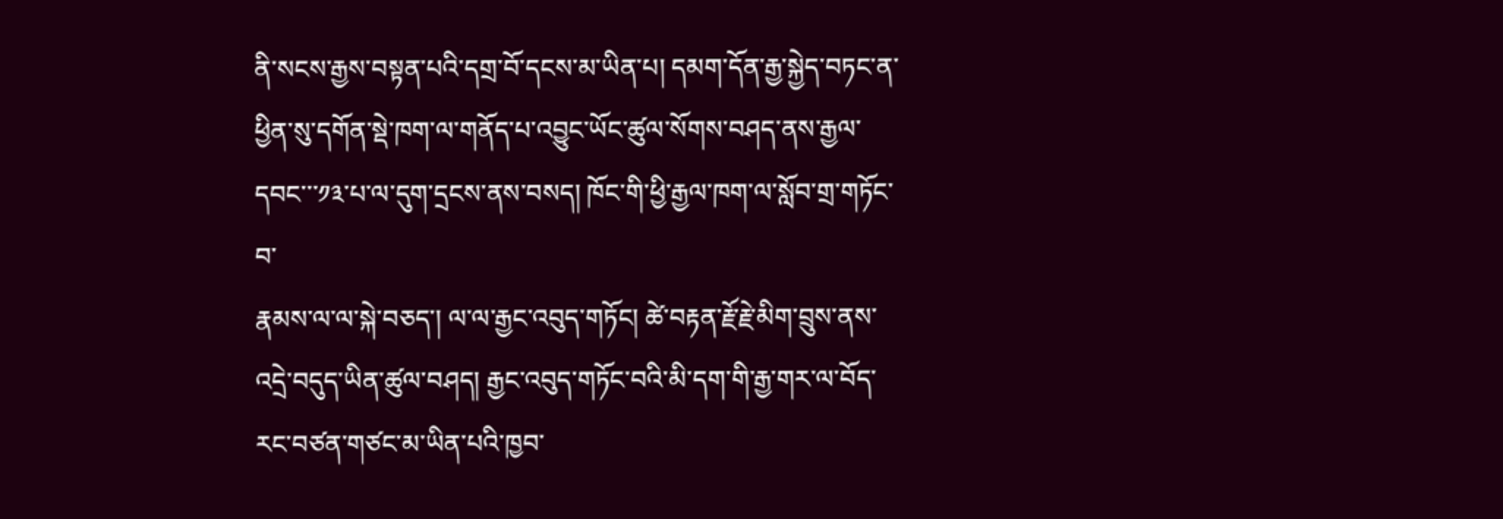ནི་སངས་རྒྱས་བསྟན་པའི་དགྲ་བོ་དངས་མ་ཡིན་པ། དམག་དོན་རྒྱ་སྐྱེད་བཏང་ན་ཕྱིན་སུ་དགོན་སྡེ་ཁག་ལ་གནོད་པ་འབྱུང་ཡོང་ཚུལ་སོགས་བཤད་ནས་རྒྱལ་དབང་་་༡༣་པ་ལ་དུག་དྲངས་ནས་བསད། ཁོང་གི་ཕྱི་རྒྱལ་ཁག་ལ་སློབ་གྲ་གཏོང་བ་
རྣམས་ལ་ལ་སྐེ་བཅད་། ལ་ལ་རྒྱང་འབུད་གཏོང། ཚེ་བརྟན་རྗོ་རྗེ་མིག་བྲུས་ནས་འདྲེ་བདུད་ཡིན་ཚུལ་བཤད། རྒྱང་འབུད་གཏོང་བའི་མི་དག་གི་རྒྱ་གར་ལ་བོད་རང་བཙན་གཙང་མ་ཡིན་པའི་ཁྱབ་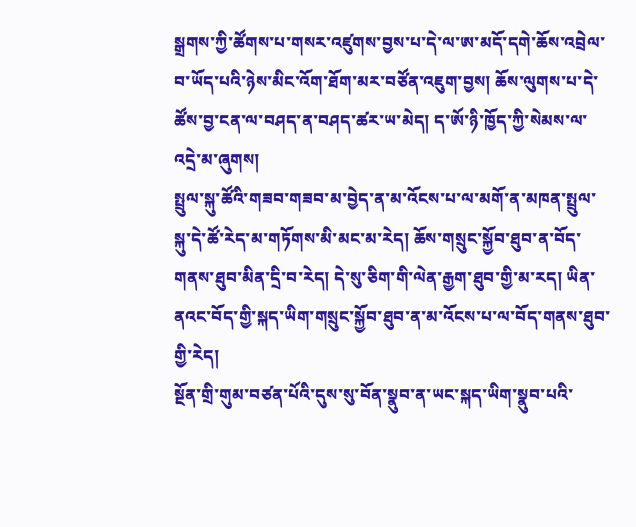སྒྲགས་ཀྱི་ཚོགས་པ་གསར་འཛུགས་བྱས་པ་དེ་ལ་ཨ་མདོ་དགེ་ཆོས་འབྲེལ་བ་ཡོད་པའི་ཉེས་མིང་འོག་ཐོག་མར་བཙོན་འཇུག་བྱས། ཆོས་ལུགས་པ་དེ་ཚོས་བྱ་ངན་ལ་བཤད་ན་བཤད་ཚར་ཡ་མེད། ད་ཨོ་ཉི་ཁྱོད་ཀྱི་སེམས་ལ་འདྲེ་མ་ཞུགས།
སྤྲུལ་སྐུ་ཚོའི་གཟབ་གཟབ་མ་བྱེད་ན་མ་འོངས་པ་ལ་མགོ་ན་མཁན་སྤྲུལ་སྐུ་དེ་ཚོ་རེད་མ་གཏོགས་མི་མང་མ་རེད། ཆོས་གསྲུང་སྐྱོབ་ཐུབ་ན་བོད་གནས་ཐུབ་མིན་དྲི་བ་རེད། དེ་སུ་ཅིག་གི་ལེན་རྒྱག་ཐུབ་གྱི་མ་རད། ཡིན་ནའང་བོད་གྱི་སྐད་ཡིག་གསྲུང་སྐྱོབ་ཐུབ་ན་མ་འོངས་པ་ལ་བོད་གནས་ཐུབ་གྱི་རེད།
སྔོན་གྲི་གུམ་བཙན་པོའི་དུས་སུ་བོན་སྣུབ་ན་ཡང་སྐད་ཡིག་སྣུབ་པའི་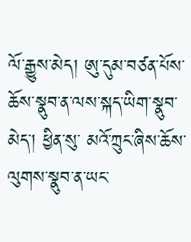ལོ་རྒྱུས་མེད། ཨུ་དུམ་བཙན་པོས་ཆོས་སྣུབ་ན་ལས་སྐད་ཡིག་སྣུབ་མེད་། ཕྱིན་སུ་ མའོ་ཀྲུང་ཞིས་ཆོས་ལུགས་སྣུབ་ན་ཡང་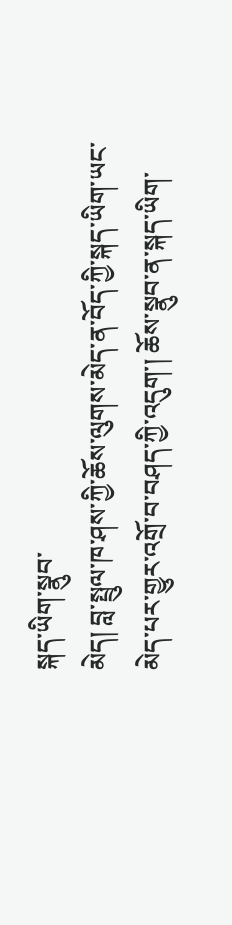སྐད་ཡིག་སྣུབ་
མེད། བླ་སྤྲུལ་ཁ་ཤས་ཀྱི་ཆོས་ལུགས་མེད་ན་བོད་ཀྱི་སྐད་ཡིག་ཡང་མེད་པར་གྱུར་འགྲོ་བ་བཤད་ཀྱི་འདུག་། ཆོས་སྣུབ་ན་སྐད་ཡིག་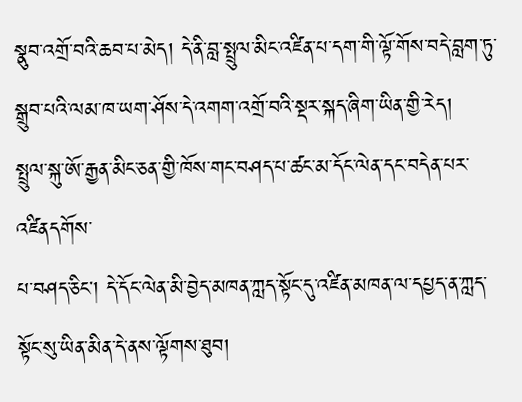སྣུབ་འགྲོ་བའི་ཆབ་པ་མེད། དེ་ནི་བླ་སྤྲུལ་མིང་འཛིན་པ་དག་གི་ལྟོ་གོས་བདེ་བླག་ཏུ་སྒྲུབ་པའི་ལམ་ཁ་ཡག་ཤོས་དེ་འགག་འགྲོ་བའི་སྡར་སྐད་ཞིག་ཡིན་གྱི་རེད།
སྤྲུལ་སྐུ་ཨོ་རྒྱན་མིང་ཅན་གྱི་ཁོས་གང་བཤད་པ་ཚང་མ་དོང་ལེན་དང་བདེན་པར་འཛིནདགོས་
པ་བཤད་ཅིང། དེ་དོང་ལེན་མི་བྱེད་མཁན་ཀླད་སྟོང་དུ་འཛིན་མཁན་ལ་དཔྱད་ན་ཀླད་
སྟོང་སུ་ཡིན་མིན་དེ་ནས་ལྟོགས་ཐུབ།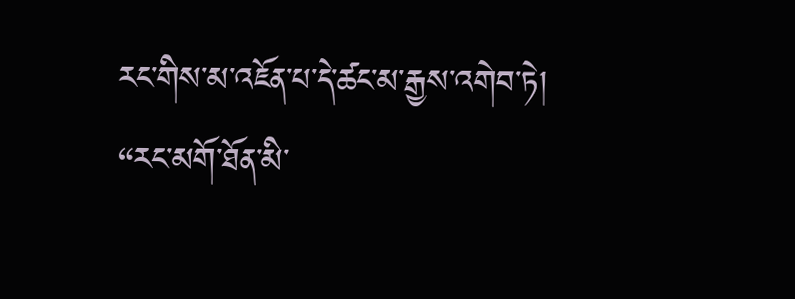རང་གིས་མ་འཇོན་པ་དེ་ཚང་མ་རྒྱས་འགེབ་ཏེ།
“རང་མགོ་ཐོན་མི་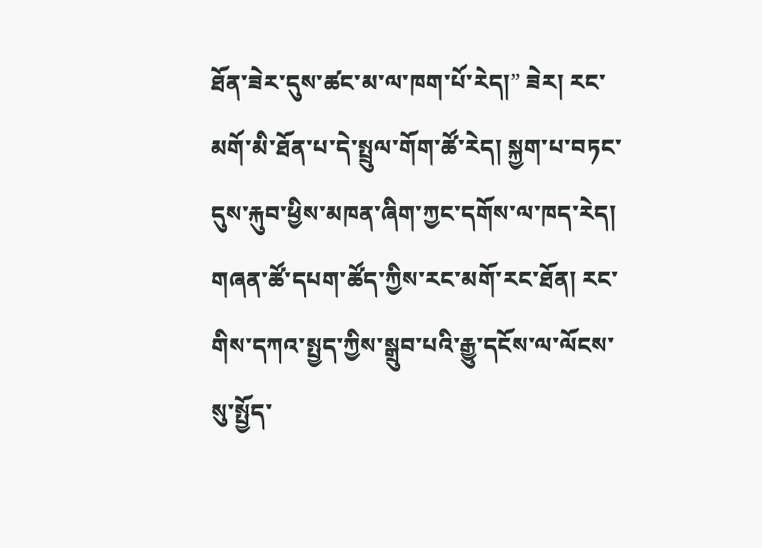ཐོན་ཟེར་དུས་ཚང་མ་ལ་ཁག་པོ་རེད།” ཟེར། རང་མགོ་མི་ཐོན་པ་དེ་སྤྲུལ་གོག་ཚོ་རེད། སྐྱག་པ་བཏང་དུས་རྐུབ་ཕྱིས་མཁན་ཞིག་ཀྱང་དགོས་ལ་ཁད་རེད། གཞན་ཚོ་དཔག་ཚོད་ཀྱིས་རང་མགོ་རང་ཐོན། རང་གིས་དཀའ་སྤྱད་ཀྱིས་སྒྲུབ་པའི་རྒྱུ་དངོས་ལ་ལོངས་སུ་སྤྱོད་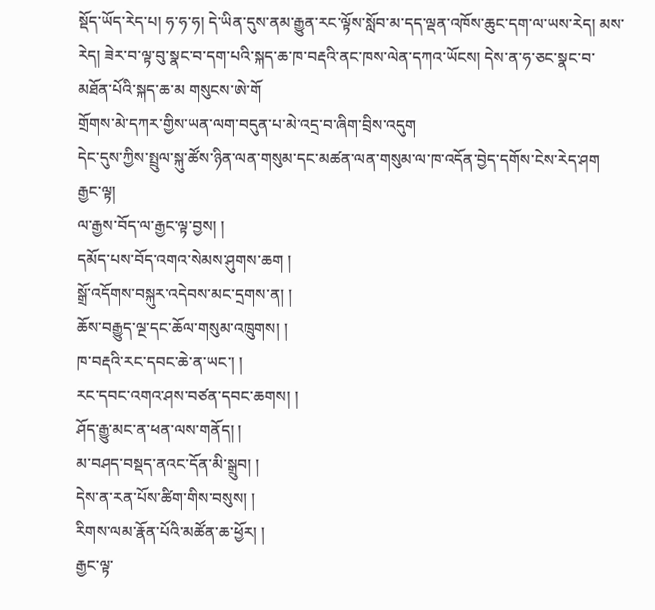སྡོད་ཡོད་རེད་པ། ཧ་ཧ་ཧ། དེ་ཡིན་དུས་ནམ་རྒྱུན་རང་ལྟོས་སློབ་མ་དད་ལྡན་འཁོས་ཆུང་དག་ལ་ཡས་རེད། མས་རེད། ཟེར་བ་ལྟ་བུ་སྣང་བ་དག་པའི་སྐད་ཆ་ཁ་བརྡའི་ནང་ཁས་ལེན་དཀའ་ཡོངས། དེས་ན་ཧ་ཅང་སྣང་བ་མཐོན་པོའི་སྐད་ཆ་མ གསུངས་ཨེ་གོ
གྲོགས་མེ་དཀར་གྱིས་ཡན་ལག་བདུན་པ་མེ་འདྲ་བ་ཞིག་བྲིས་འདུག
དེང་དུས་ཀྱིས་སྤྲུལ་སྐུ་ཚོས་ཉིན་ལན་གསུམ་དང་མཚན་ལན་གསུམ་ལ་ཁ་འདོན་བྱེད་དགོས་ངེས་རེད་ཤག
རྒྱང་ལྟ།
ལ་རྒྱས་བོད་ལ་རྒྱང་ལྟ་བྱས། །
དམོད་པས་བོད་འགའ་སེམས་ཤུགས་ཆག །
སྒྲོ་འདོགས་བསྐུར་འདེབས་མང་དྲགས་ན། །
ཆོས་བརྒྱུད་ལྔ་དང་ཆོལ་གསུམ་འཁྲུགས། །
ཁ་བརྡའི་རང་དབང་ཆེ་ན་ཡང་། །
རང་དབང་འགའ་ཤས་བཙན་དབང་ཆགས། །
ཤོད་རྒྱུ་མང་ན་ཕན་ལས་གནོད། །
མ་བཤད་བསྡད་ནའང་དོན་མི་སྒྲུབ། །
དེས་ན་རན་པོས་ཚིག་གིས་བསུས། །
རིགས་ལམ་རྣོན་པོའི་མཚོན་ཆ་ཕྱོར། །
རྒྱང་ལྟ་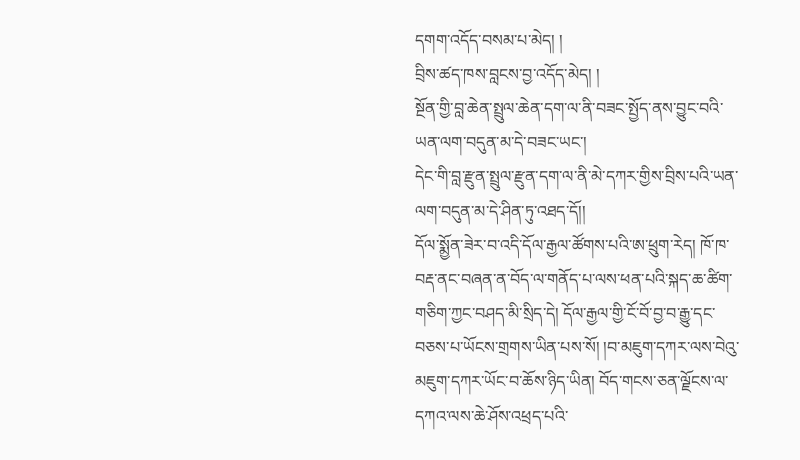དགག་འདོད་བསམ་པ་མེད། །
བྲིས་ཚད་ཁས་བླངས་བྱ་འདོད་མེད། །
སྔོན་གྱི་བླ་ཆེན་སྤྲུལ་ཆེན་དག་ལ་ནི་བཟང་སྤྱོད་ནས་བྱུང་བའི་ཡན་ལག་བདུན་མ་དེ་བཟང་ཡང་།
དེང་གི་བླ་རྫུན་སྤྲུལ་རྫུན་དག་ལ་ནི་མེ་དཀར་གྱིས་བྲིས་པའི་ཡན་ལག་བདུན་མ་དེ་ཤིན་ཏུ་འཐད་དོ།།
དོལ་སྨྱོན་ཟེར་བ་འདི་དོལ་རྒྱལ་ཚོགས་པའི་ཨ་ཕྲུག་རེད། ཁོ་ཁ་བརྡ་ནང་བཞན་ན་བོད་ལ་གནོད་པ་ལས་ཕན་པའི་སྐད་ཆ་ཚིག་གཅིག་ཀྱང་བཤད་མི་སྲིད་དེ། དོལ་རྒྱལ་གྱི་ངོ་བོ་བྱ་བ་རྒྱུ་དང་བཅས་པ་ཡོངས་གྲགས་ཡིན་པས་སོ། །བ་མཇུག་དཀར་ལས་བེའུ་མཇུག་དཀར་ཡོང་བ་ཆོས་ཉིད་ཡིན། བོད་གངས་ཅན་ལྗོངས་ལ་དཀའ་ལས་ཆེ་ཤོས་འཕྲད་པའི་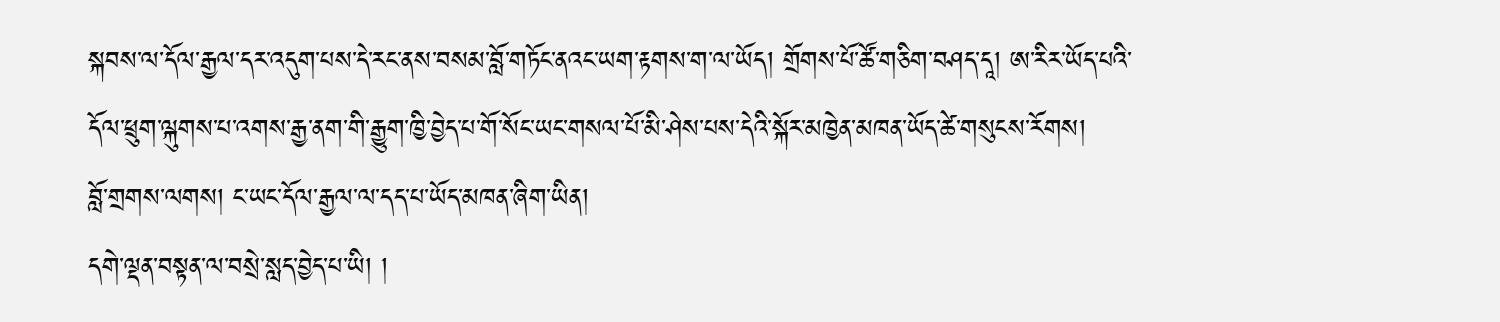སྐབས་ལ་དོལ་རྒྱལ་དར་འདུག་པས་དེ་རང་ནས་བསམ་བློ་གཏོང་ནའང་ཡག་རྟགས་ག་ལ་ཡོད། གྲོགས་པོ་ཚོ་གཅིག་བཤད་དཱ། ཨ་རིར་ཡོད་པའི་དོལ་ཕྲུག་ལྐུགས་པ་འགས་རྒྱ་ནག་གི་རྒྱུག་ཁྱི་བྱེད་པ་གོ་སོང་ཡང་གསལ་པོ་མི་ཤེས་པས་དེའི་སྐོར་མཁྱེན་མཁན་ཡོད་ཚེ་གསུངས་རོགས།
བློ་གྲགས་ལགས། ང་ཡང་དོལ་རྒྱལ་ལ་དད་པ་ཡོད་མཁན་ཞིག་ཡིན།
དགེ་ལྡན་བསྟན་ལ་བསྲེ་སླད་བྱེད་པ་ཡི། །